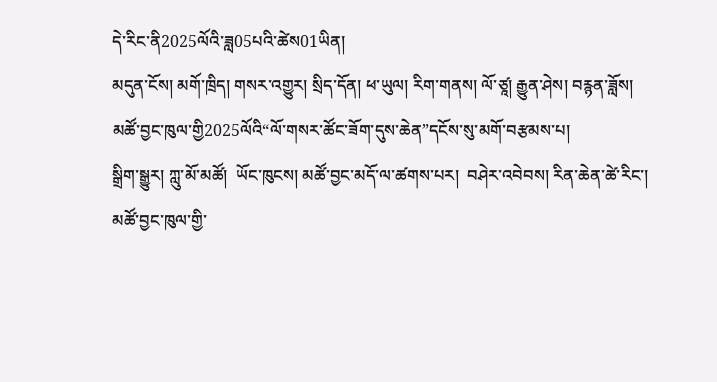དེ་རིང་ནི2025ལོའི་ཟླ05པའི་ཚེས01ཡིན།
མདུན་ངོས། མགོ་ཁྲིད། གསར་འགྱུར། སྲིད་དོན། ཕ་ཡུལ། རིག་གནས། ལོ་ཙཱ། རྒྱུན་ཤེས། བརྙན་ཟློས།
མཚོ་བྱང་ཁུལ་གྱི2025ལོའི“ལོ་གསར་ཚོང་ཟོག་དུས་ཆེན”དངོས་སུ་མགོ་བརྩམས་པ།
སྒྲིག་སྒྱུར། ཀླུ་མོ་མཚོ།  ཡོང་ཁུངས། མཚོ་བྱང་མདོ་ལ་ཚགས་པར།  བཤེར་འབེབས། རིན་ཆེན་ཚེ་རིང་།
མཚོ་བྱང་ཁུལ་གྱི་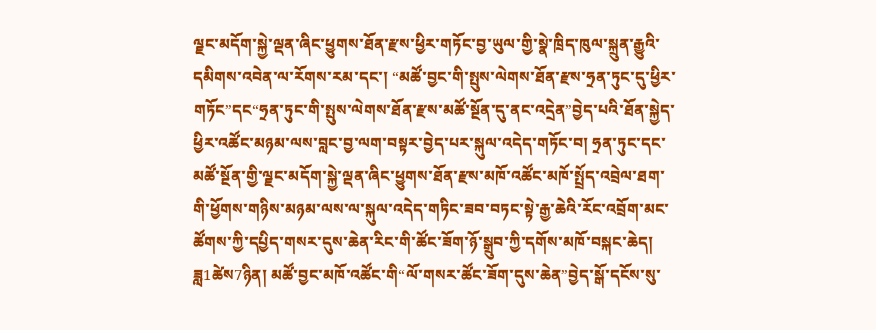ལྗང་མདོག་སྐྱེ་ལྡན་ཞིང་ཕྱུགས་ཐོན་རྫས་ཕྱིར་གཏོང་བྱ་ཡུལ་གྱི་སྣེ་ཁྲིད་ཁུལ་སྐྲུན་རྒྱུའི་དམིགས་འབེན་ལ་རོགས་རམ་དང་། “མཚོ་བྱང་གི་སྤུས་ལེགས་ཐོན་རྫས་ཧྲན་ཏུང་དུ་ཕྱིར་གཏོང”དང“ཧྲན་ཏུང་གི་སྤུས་ལེགས་ཐོན་རྫས་མཚོ་སྔོན་དུ་ནང་འདྲེན”བྱེད་པའི་ཐོན་སྐྱེད་ཕྱིར་འཚོང་མཉམ་ལས་བླང་བྱ་ལག་བསྟར་བྱེད་པར་སྐུལ་འདེད་གཏོང་བ། ཧྲན་ཏུང་དང་མཚོ་སྔོན་གྱི་ལྗང་མདོག་སྐྱེ་ལྡན་ཞིང་ཕྱུགས་ཐོན་རྫས་མཁོ་འཚོང་མཁོ་སྤྲོད་འབྲེལ་ཐག་གི་ཕྱོགས་གཉིས་མཉམ་ལས་ལ་སྐུལ་འདེད་གཏིང་ཟབ་བཏང་སྟེ་རྒྱ་ཆེའི་རོང་འབྲོག་མང་ཚོགས་ཀྱི་དཔྱིད་གསར་དུས་ཆེན་རིང་གི་ཚོང་ཟོག་ཉོ་སྒྲུབ་ཀྱི་དགོས་མཁོ་བསྐང་ཆེད། ཟླ1ཚེས7ཉིན། མཚོ་བྱང་མཁོ་འཚོང་གི“ལོ་གསར་ཚོང་ཟོག་དུས་ཆེན”བྱེད་སྒོ་དངོས་སུ་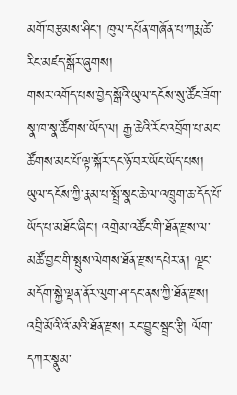མགོ་བརྩམས་ཤིང་། ཁུལ་དཔོན་གཞོན་པ་ཀརྨ་ཚེ་རིང་མཛད་སྒོར་ཞུགས།
གསར་འགོད་པས་བྱེད་སྒོའི་ཡུལ་དངོས་སུ་ཚོང་ཟོག་སྣ་ཁ་སྣ་ཚོགས་ཡོད་ལ། རྒྱ་ཆེའི་རོང་འབྲོག་པ་མང་ཚོགས་མང་པོ་ལྟ་སྐོར་དང་ཉོ་བར་ཡོང་ཡོད་པས། ཡུལ་དངོས་ཀྱི་རྣམ་པ་སྤྲོ་སྣང་ཆེ་ལ་འཁྲུག་ཆ་དོད་པོ་ཡོད་པ་མཐོང་ཞིང་། འགྲེམ་འཚོང་གི་ཐོན་རྫས་ལ་མཚོ་བྱང་གི་སྤུས་ལེགས་ཐོན་རྫས་དཔེར་ན། ལྗང་མདོག་སྐྱེ་ལྡན་ནོར་ལུག་ཤ་དང་ནས་ཀྱི་ཐོན་རྫས། འབྲི་མོའི་འོ་མའི་ཐོན་རྫས། རང་བྱུང་སྦྲང་རྩི། ལོག་དཀར་སྣུམ་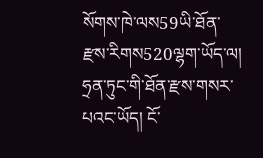སོགས་ཁེ་ལས59ཡི་ཐོན་རྫས་རིགས520ལྷག་ཡོད་ལ། ཧྲན་ཏུང་གི་ཐོན་རྫས་གསར་པའང་ཡོད། ངོ་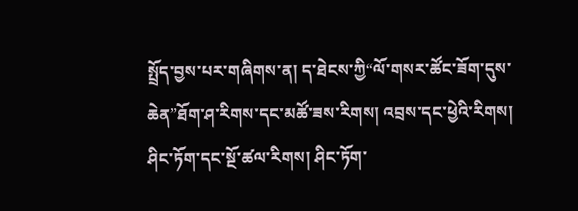སྤྲོད་བྱས་པར་གཞིགས་ན། ད་ཐེངས་ཀྱི“ལོ་གསར་ཚོང་ཟོག་དུས་ཆེན”ཐོག་ཤ་རིགས་དང་མཚོ་ཟས་རིགས། འབྲས་དང་ཕྱེའི་རིགས། ཤིང་ཏོག་དང་སྔོ་ཚལ་རིགས། ཤིང་ཏོག་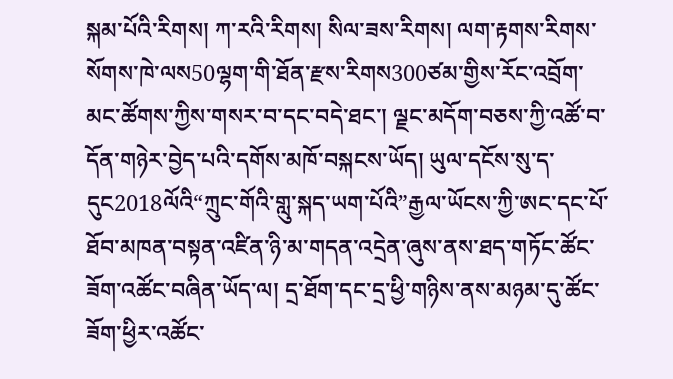སྐམ་པོའི་རིགས། ཀ་རའི་རིགས། སིལ་ཟས་རིགས། ལག་རྟགས་རིགས་སོགས་ཁེ་ལས50ལྷག་གི་ཐོན་རྫས་རིགས300ཙམ་གྱིས་རོང་འབྲོག་མང་ཚོགས་ཀྱིས་གསར་བ་དང་བདེ་ཐང་། ལྗང་མདོག་བཅས་ཀྱི་འཚོ་བ་དོན་གཉེར་བྱེད་པའི་དགོས་མཁོ་བསྐངས་ཡོད། ཡུལ་དངོས་སུ་ད་དུང2018ལོའི“ཀྲུང་གོའི་གླུ་སྐད་ཡག་པོའི”རྒྱལ་ཡོངས་ཀྱི་ཨང་དང་པོ་ཐོབ་མཁན་བསྟན་འཛིན་ཉི་མ་གདན་འདྲེན་ཞུས་ནས་ཐད་གཏོང་ཚོང་ཟོག་འཚོང་བཞིན་ཡོད་ལ། དྲ་ཐོག་དང་དྲ་ཕྱི་གཉིས་ནས་མཉམ་དུ་ཚོང་ཟོག་ཕྱིར་འཚོང་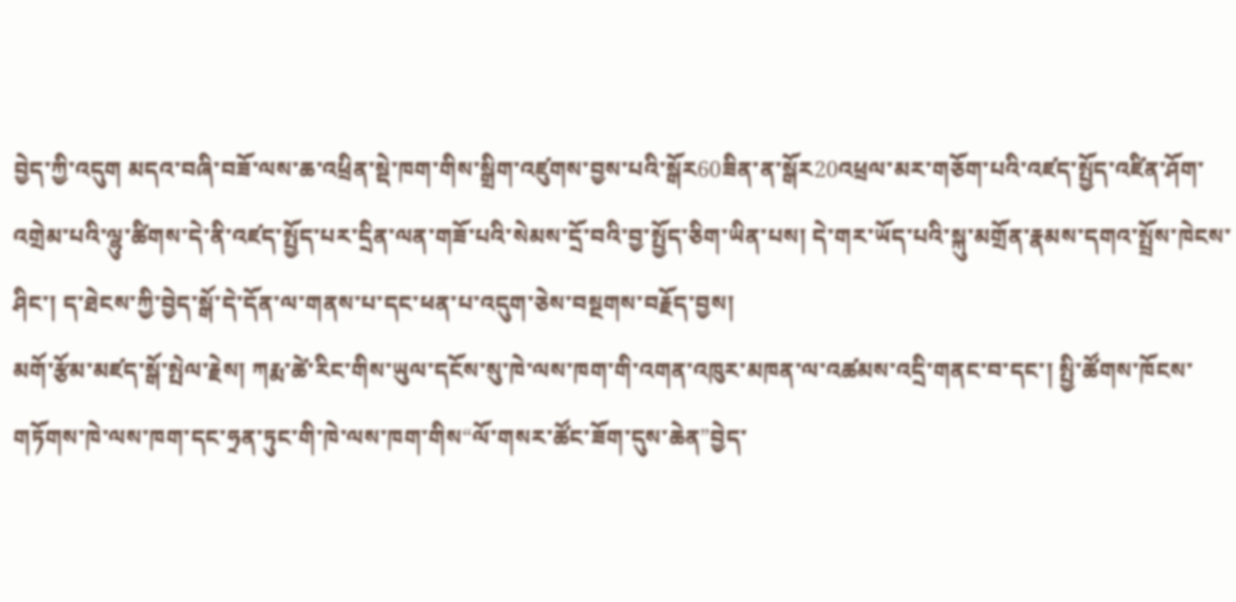བྱེད་ཀྱི་འདུག མདའ་བཞི་བཟོ་ལས་ཆ་འཕྲིན་སྡེ་ཁག་གིས་སྒྲིག་འཛུགས་བྱས་པའི་སྒོར60ཟིན་ན་སྒོར20འཕྲལ་མར་གཅོག་པའི་འཛད་སྤྱོད་འཛིན་ཤོག་འགྲེམ་པའི་ལྷུ་ཚིགས་དེ་ནི་འཛད་སྤྱོད་པར་དྲིན་ལན་གཟོ་པའི་སེམས་དྲོ་བའི་བྱ་སྤྱོད་ཅིག་ཡིན་པས། དེ་གར་ཡོད་པའི་སྐུ་མགྲོན་རྣམས་དགའ་སྤྲོས་ཁེངས་ཤིང་། ད་ཐེངས་ཀྱི་བྱེད་སྒོ་དེ་དོན་ལ་གནས་པ་དང་ཕན་པ་འདུག་ཅེས་བསྔགས་བརྗོད་བྱས།
མགོ་རྩོམ་མཛད་སྒོ་སྤེལ་རྗེས། ཀརྨ་ཚེ་རིང་གིས་ཡུལ་དངོས་སུ་ཁེ་ལས་ཁག་གི་འགན་འཁུར་མཁན་ལ་འཚམས་འདྲི་གནང་བ་དང་། སྤྱི་ཚོགས་ཁོངས་གཏོགས་ཁེ་ལས་ཁག་དང་ཧྲན་ཏུང་གི་ཁེ་ལས་ཁག་གིས“ལོ་གསར་ཚོང་ཟོག་དུས་ཆེན”བྱེད་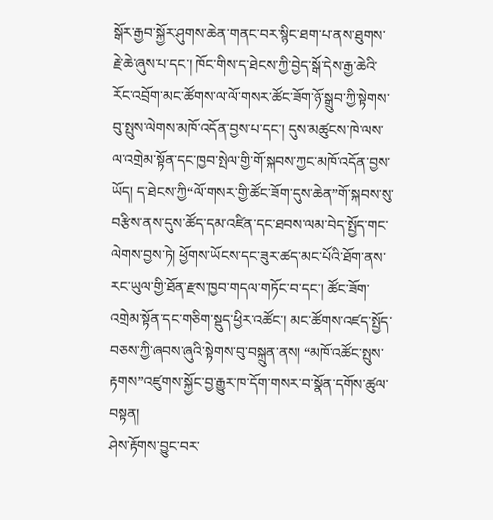སྒོར་རྒྱབ་སྐྱོར་ཤུགས་ཆེན་གནང་བར་སྙིང་ཐག་པ་ནས་ཐུགས་རྗེ་ཆེ་ཞུས་པ་དང་། ཁོང་གིས་ད་ཐེངས་ཀྱི་བྱེད་སྒོ་དེས་རྒྱ་ཆེའི་རོང་འབྲོག་མང་ཚོགས་ལ་ལོ་གསར་ཚོང་ཟོག་ཉོ་སྒྲུབ་ཀྱི་སྟེགས་བུ་སྤུས་ལེགས་མཁོ་འདོན་བྱས་པ་དང་། དུས་མཚུངས་ཁེ་ལས་ལ་འགྲེམ་སྟོན་དང་ཁྱབ་སྤེལ་གྱི་གོ་སྐབས་ཀྱང་མཁོ་འདོན་བྱས་ཡོད། ད་ཐེངས་ཀྱི“ལོ་གསར་གྱི་ཚོང་ཟོག་དུས་ཆེན”གོ་སྐབས་སུ་བརྩིས་ནས་དུས་ཚོད་དམ་འཛིན་དང་ཐབས་ལམ་བེད་སྤྱོད་གང་ལེགས་བྱས་ཏེ། ཕྱོགས་ཡོངས་དང་ཟུར་ཚད་མང་པོའི་ཐོག་ནས་རང་ཡུལ་གྱི་ཐོན་རྫས་ཁྱབ་གདལ་གཏོང་བ་དང་། ཚོང་ཟོག་འགྲེམ་སྟོན་དང་གཅིག་སྡུད་ཕྱིར་འཚོང་། མང་ཚོགས་འཛད་སྤྱོད་བཅས་ཀྱི་ཞབས་ཞུའི་སྟེགས་བུ་བསྐྲུན་ནས། “མཁོ་འཚོང་སྤུས་རྟགས”འཛུགས་སྐྱོང་བྱ་རྒྱུར་ཁ་དོག་གསར་བ་སྣོན་དགོས་ཚུལ་བསྟན།
ཤེས་རྟོགས་བྱུང་བར་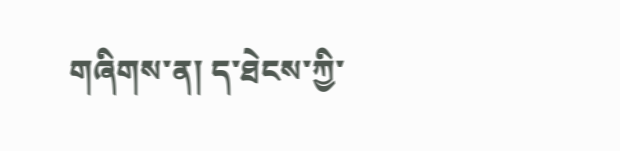གཞིགས་ན། ད་ཐེངས་ཀྱི་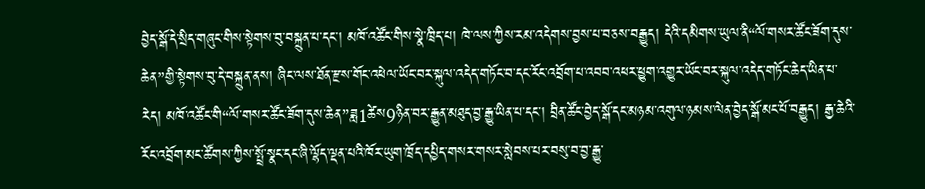བྱེད་སྒོ་དེ་སྲིད་གཞུང་གིས་སྟེགས་བུ་བསྐྲུན་པ་དང་། མཁོ་འཚོང་གིས་སྣེ་ཁྲིད་པ། ཁེ་ལས་ཀྱིས་རམ་འདེགས་བྱས་པ་བཅས་བརྒྱུད། དེའི་དམིགས་ཡུལ་ནི“ལོ་གསར་ཚོང་ཟོག་དུས་ཆེན”གྱི་སྟེགས་བུ་དེ་བསྐྲུན་ནས། ཞིང་ལས་ཐོན་རྫས་གོང་འཕེལ་ཡོང་བར་སྐུལ་འདེད་གཏོང་བ་དང་རོང་འབྲོག་པ་འབབ་འཕར་ཕྱུག་འགྱུར་ཡོང་བར་སྐུལ་འདེད་གཏོང་ཆེད་ཡིན་པ་རེད། མཁོ་འཚོང་གི“ལོ་གསར་ཚོང་ཟོག་དུས་ཆེན”ཟླ1ཚེས9ཉིན་བར་རྒྱུན་མཐུད་བྱ་རྒྱུ་ཡིན་པ་དང་། བྲིན་ཚོང་བྱེད་སྒོ་དང་མཉམ་འགུལ་ཉམས་ལེན་བྱེད་སྒོ་མང་པོ་བརྒྱུད། རྒྱ་ཆེའི་རོང་འབྲོག་མང་ཚོགས་ཀྱིས་སྤྲོ་སྣང་དང་ཞི་ལྷོད་ལྡན་པའི་ཁོར་ཡུག་ཁྲོད་དཔྱིད་གསར་གསར་སླེབས་པར་བསུ་བ་བྱ་རྒྱུ་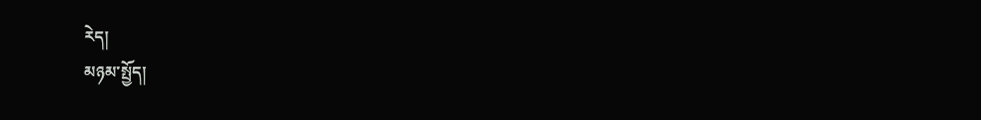རེད།
མཉམ་སྤྱོད།